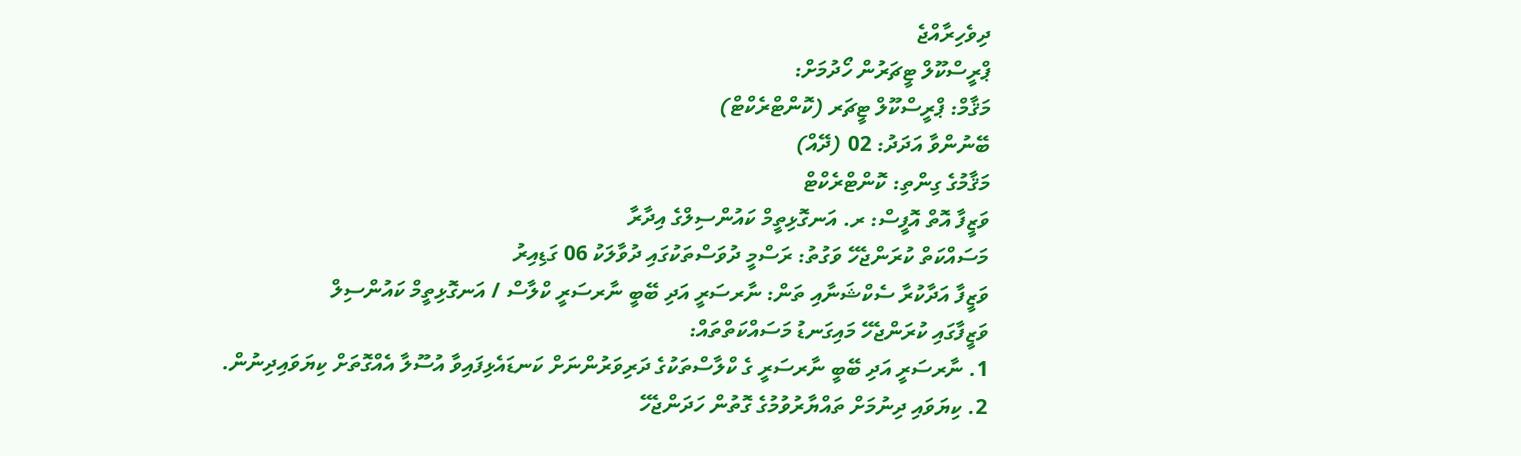ދިވެހިރާއްޖެ
ޕްރީސްކޫލް ޓީޗަރުން ހޯދުމަށް:
މަޤާމް: ޕްރީސްކޫލް ޓީޗަރ (ކޮންޓްރެކްޓް)
ބޭނުންވާ އަދަދު: 02 (ދޭއް)
މަޤާމުގެ ގިންތި: ކޮންޓްރެކްޓް
ވަޒީފާ އޮތް އޮފީސް: ރ. އަނގޮޅިތީމް ކައުންސިލްގެ އިދާރާ
މަސައްކަތް ކުރަންޖެހޭ ވަގުތު: ރަސްމީ ދުވަސްތަކުގައި ދުވާލަކު 06 ގަޑިއިރު
ވަޒީފާ އަދާކުރާ ސެކްޝަނާއި ތަން: ނާރސަރީ އަދި ބޭބީ ނާރސަރީ ކްލާސް / އަނގޮޅިތީމް ކައުންސިލް
ވަޒީފާގައި ކުރަންޖެހޭ މައިގަނޑު މަސައްކަތްތައް:
1. ނާރސަރީ އަދި ބޭބީ ނާރސަރީ ގެ ކްލާސްތަކުގެ ދަރިވަރުންނަށް ކަނޑައެޅިފައިވާ އުސޫލާ އެއްގޮތަށް ކިޔަވައިދިނުން.
2. ކިޔަވައި ދިނުމަށް ތައްޔާރުވުމުގެ ގޮތުން ހަދަންޖެހޭ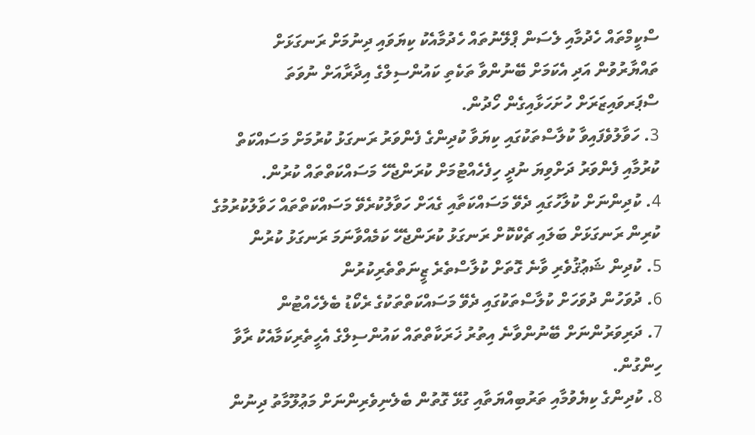ސްކީމްތައް ހެދުމާއި ލެސަން ޕްލޭނުތައް ހެދުމާއެކު ކިޔަވައި ދިނުމަށް ރަނގަޅަށް ތައްޔާރުވުން އަދި އެކަމަށް ބޭނުންވާ ތަކެތި ކައުންސިލްގެ އިދާރާއަށް ނުވަތަ ސްޕަރވައިޒަރަށް ހުށަހަޅާއިގެން ހޯދުން.
3. ހަވާލުވެފައިވާ ކުލާސްތަކުގައި ކިޔަވާ ކުދިންގެ ފެންވަރު ރަނގަޅު ކުރުމަށް މަސައްކަތް ކުރުމާއި ފެންވަރު ދަށްވިޔަ ނުދީ ހިފެހެއްޓުމަށް ކުރަންޖެހޭ މަސައްކަތްތައް ކުރުން.
4. ކުދިންނަށް ކުލާހުގައި ދެވޭ މަސައްކަތާއި ގެއަށް ހަވާލުކުރެވޭ މަސައްކަތްތައް ހަވާލުކުރުމުގެ ކުރިން ރަނގަޅަށް ބަލައި ޗެކްކޮށް ރަނގަޅު ކުރަންޖެހޭ ކަމެއްވާނަމަ ރަނގަޅު ކުރުން
5. ކުދިން ޝަޢުޤުވެރި ވާނެ ގޮތަށް ކުލާސްތެރެ ޒީނަތްތެރިކުރުން
6. ދުވަހުން ދުވަހަށް ކުލާސްތަކުގައި ދެވޭ މަސައްކަތްތަކުގެ ރެކޯޑު ބެލެހެއްޓުން
7. ދަރިވަރުންނަށް ބޭނުންވާނެ އިތުރު ޚަރަކާތްތައް ކައުންސިލްގެ އެހީތެރިކަމާއެކު ރާވާ ހިންގުން.
8. ކުދިންގެ ކިޔެވުމާއި ތަރުބިއްޔަތާއި ގުޅޭ ގޮތުން ބެލެނިވެރިންނަށް މަޢުލޫމާތު ދިނުން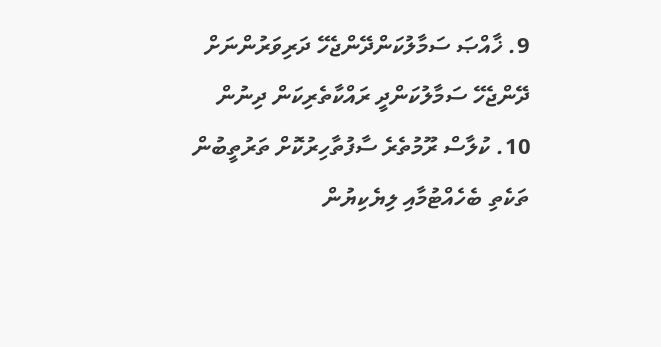9. ޚާއްޞަ ސަމާލުކަންދޭންޖެހޭ ދަރިވަރުންނަށް ދޭންޖެހޭ ސަމާލުކަންދީ ރައްކާތެރިކަން ދިނުން
10. ކުލާސް ރޫމުތެރެ ސާފުތާހިރުކޮށް ތަރުތީބުން ތަކެތި ބެހެއްޓުމާއި ލިޔެކިޔުން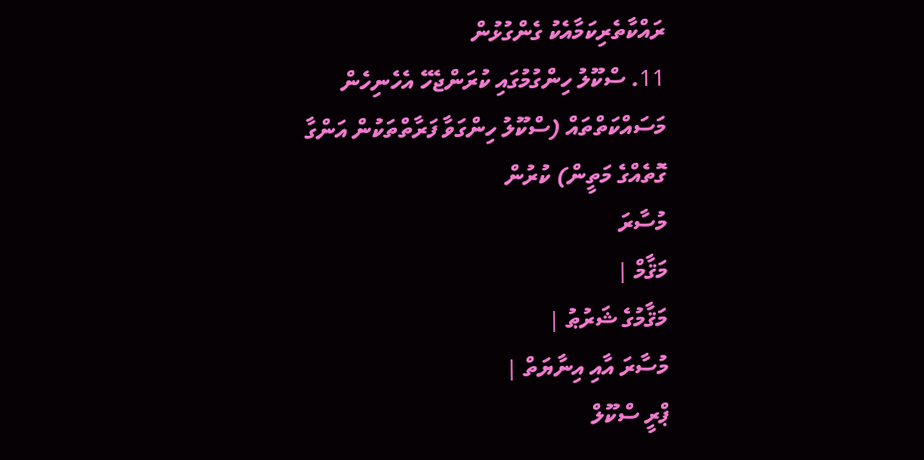ރައްކާތެރިކަމާއެކު ގެންގުޅުން
11. ސްކޫލު ހިންގުމުގައި ކުރަންޖެހޭ އެހެނިހެން މަސައްކަތްތައް (ސްކޫލު ހިންގަވާ ފަރާތްތަކުން އަންގާ ގޮތެއްގެ މަތީން) ކުރުން
މުސާރަ
މަޤާމް |
މަޤާމުގެ ޝަރުޠު |
މުސާރަ އާއި އިނާޔަތް |
ޕްރީ ސްކޫލް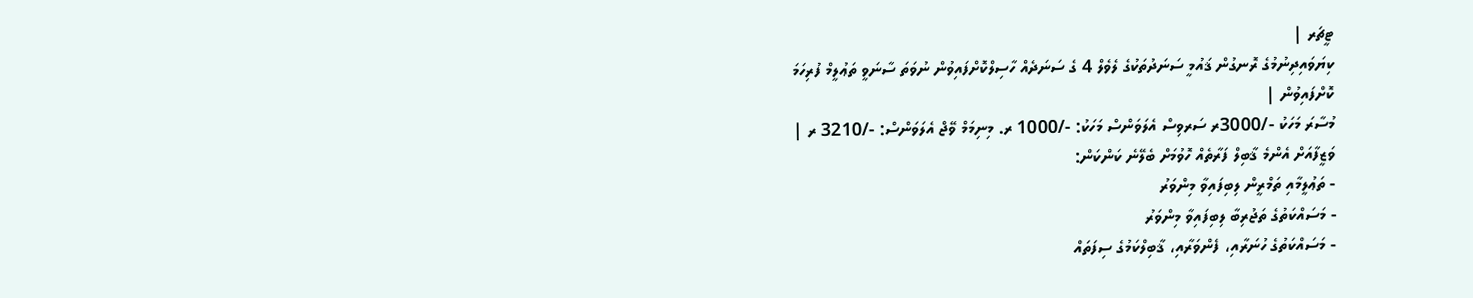ޓީޗަރ |
ކިޔަވައިދިނުމުގެ ރޮނގުން ޤައުމީ ސަނަދުތަކުގެ ލެވެލް 4 ގެ ސަނަދެއް ހާސިލްކޮށްފައިވުން ނުވަތަ ސާނަވީ ތަޢުލީމް ފުރިހަމަ ކޮށްފައިވުން |
މުސާރަ މަހަކު -/3000ރ ސަރވިސް އެލަވަންސް މަހަކު: -/1000 ރ. މިނިމަމް ވޭޖް އެލަވަންސް: -/3210 ރ |
ވަޒީފާއަށް އެންމެ ޤާބިލް ފަރާތެއް ހޮވުމަށް ބެލޭނެ ކަންކަން:
- ތަޢުލީމާއި ތަމްރީން ލިބިފައިވާ މިންވަރު
- މަސައްކަތުގެ ތަޖުރިބާ ލިބިފައިވާ މިންވަރު
- މަސައްކަތުގެ ހުނަރާއި، ފެންވަރާއި، ޤާބިލްކަމުގެ ސިފަތައް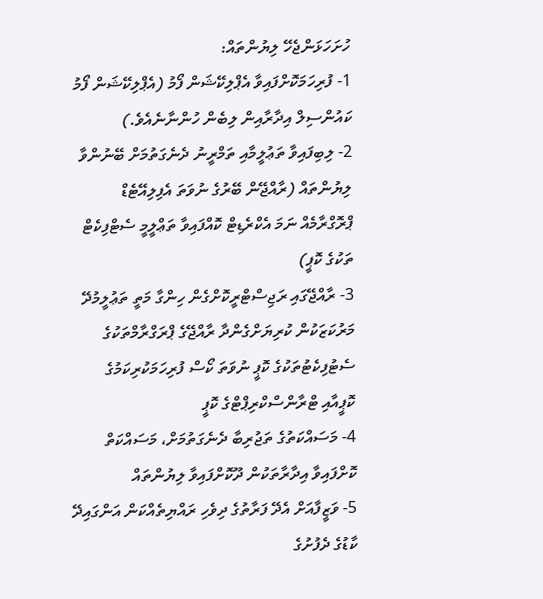ހުށަހަޅަންޖެހޭ ލިޔުންތައް:
1- ފުރިހަމަކޮށްފައިވާ އެޕްލިކޭޝަން ފޯމު (އެޕްލިކޭޝަން ފޯމު ކައުންސިލް އިދާރާއިން ލިބެން ހުންނާނެއެވެ.)
2- ލިބިފައިވާ ތަޢުލީމާއި ތަމްރީނު ދެނެގަތުމަށް ބޭނުންވާ ލިޔުންތައް (ރާއްޖޭން ބޭރުގެ ނުވަތަ އެފިލިއޭޓެޑް ޕްރޮގްރާމެއް ނަމަ އެކްރެޑިޓް ކޮއްފައިވާ ތަޢްލީމީ ސެޓްފިކެޓް ތަކުގެ ކޮޕީ)
3- ރާއްޖޭގައި ރަޖިސްޓްރީކޮށްގެން ހިންގާ މަތީ ތަޢުލީމުދޭ މަރުކަޒަކުން ކުރިޔަށްގެންދާ ރާއްޖޭގެ ޕްރަގްރާމްތަކުގެ ސެޓުފިކެޓުތަކުގެ ކޮޕީ ނުވަތަ ކޯސް ފުރިހަމަކުރިކަމުގެ ކޮޕީއާއި ޓްރާންސްކްރިޕްޓްގެ ކޮޕީ
4- މަސައްކަތުގެ ތަޖުރިބާ ދެނެގަތުމަށް، މަސައްކަތް ކޮށްފައިވާ އިދާރާތަކުން ދޫކޮށްފައިވާ ލިޔުންތައް
5- ވަޒީފާއަށް އެދޭ ފަރާތުގެ ދިވެހި ރައްޔިތެއްކަން އަންގައިދޭ ކާޑުގެ ދެފުށުގެ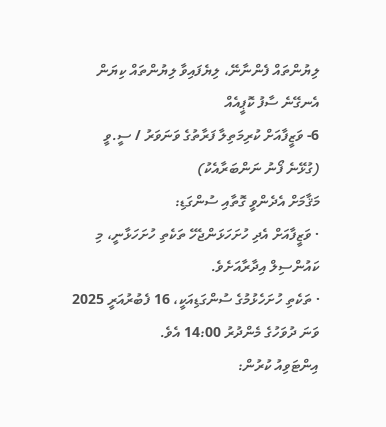ލިޔުންތައް ފެންނާނޭ، ލިޔެފައިވާ ލިޔުންތައް ކިޔަން އެނގޭނެ ސާފު ކޮޕީއެއް
6- ވަޒީފާއަށް ކުރިމަތިލާ ފަރާތުގެ ވަނަވަރު / ސީ.ވީ (ގުޅޭނެ ފޯނު ނަންބަރާއެކު)
މަޤާމަށް އެދެންވީ ގޮތާއި ސުންގަޑި:
· ވަޒީފާއަށް އެދި ހުށަހަޅަންޖެހޭ ތަކެތި ހުށަހަޅާނީ، މި ކައުންސިލް އިދާރާއަށެވެ.
· ތަކެތި ހުށަހެޅުމުގެ ސުންގަޑިއަކީ، 16 ފެބުރުއަރީ 2025 ވަނަ ދުވަހުގެ މެންދުރު 14:00 އެވެ.
އިންޓަވިއު ކުރުން: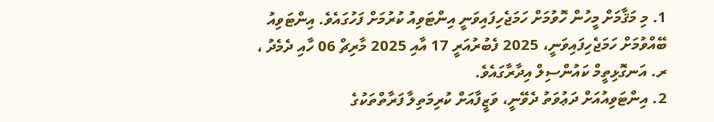1. މި މަޤާމަށް މީހުން ހޮވުމަށް ހަމަޖެހިފައިވަނީ އިންޓަވިއު ކުރުމަށް ފަހުގައެވެ. އިންޓަވިއު ބޭއްވުމަށް ހަމަޖެހިފައިވަނީ، 2025 ފެބުރުއަރީ 17 އާއި 2025 މާރިޗް 06 ހާއި ދެމެދު ، ރ. އަނގޮޅިތީމް ކައުންސިލް އިދާރާގައެވެ.
2. އިންޓަވިއުއަށް ދަޢުވަތު ދެވޭނީ، ވަޒީފާއަށް ކުރިމަތިލާ ފަރާތްތަކުގެ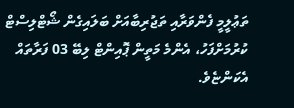ތަޢުލީމީ ފެންވަރާއި ތަޖުރިބާއަށް ބަލައިގެން ޝޯޓްލިސްޓް ކުރުމަށްފަހު، އެންމެ މަތީން ޕޮއިންޓް ލިބޭ 03 ފަރާތައް އެކަންޏެވެ.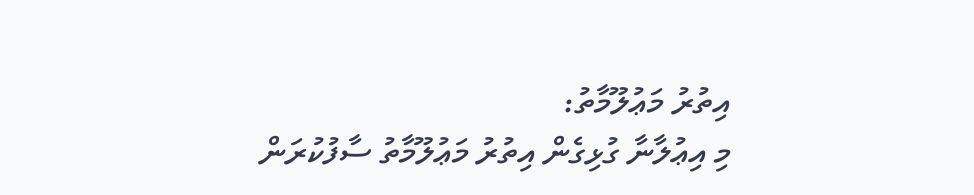އިތުރު މަޢުލޫމާތު:
މި އިޢުލާނާ ގުޅިގެން އިތުރު މަޢުލޫމާތު ސާފުކުރަން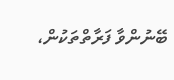ބޭނުންވާ ފަރާތްތަކުން،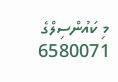މި ކައުންސިލްގެ 6580071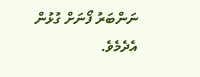ނަންބަރު ފޯނަށް ގުޅުން އެދެމެވެ.